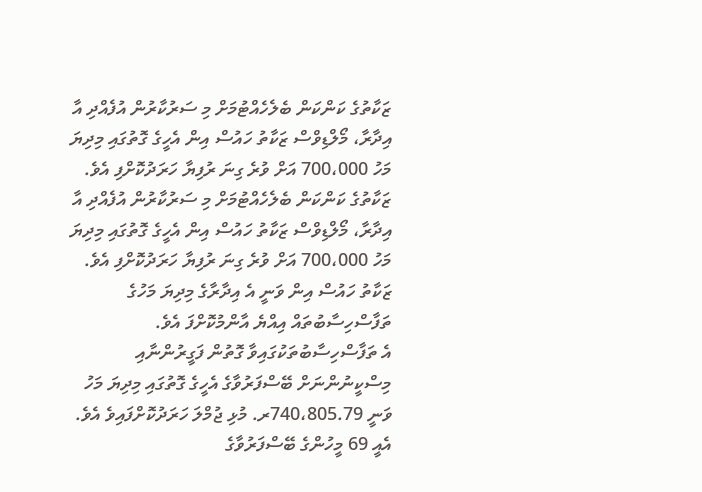ޒަކާތުގެ ކަންކަން ބެލެހެއްޓުމަށް މި ސަރުކާރުން އުފެއްދި އާ އިދާރާ، މޯލްޑިވްސް ޒަކާތު ހައުސް އިން އެހީގެ ގޮތުގައި މިދިޔަ މަހު 700،000 އަށް ވުރެ ގިނަ ރުފިޔާ ހަރަދުކޮށްފި އެވެ.
ޒަކާތުގެ ކަންކަން ބެލެހެއްޓުމަށް މި ސަރުކާރުން އުފެއްދި އާ އިދާރާ، މޯލްޑިވްސް ޒަކާތު ހައުސް އިން އެހީގެ ގޮތުގައި މިދިޔަ މަހު 700،000 އަށް ވުރެ ގިނަ ރުފިޔާ ހަރަދުކޮށްފި އެވެ.
ޒަކާތު ހައުސް އިން ވަނީ އެ އިދާރާގެ މިދިޔަ މަހުގެ ތަފާސްހިސާބުތައް އިއްޔެ އާންމުކޮށްފަ އެވެ.
އެ ތަފާސްހިސާބުތަކުގައިވާ ގޮތުން ފަގީރުންނާއި މިސްކީނުންނަށް ބޭސްފަރުވާގެ އެހީގެ ގޮތުގައި މިދިޔަ މަހު ވަނީ 740،805.79ރ. މުޅި ޖުމްލަ ހަރަދުކޮށްފައިވެ އެވެ. އެއީ 69 މީހުންގެ ބޭސްފަރުވާގެ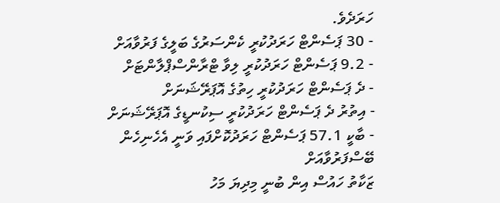ހަރަދެވެ.
- 30 ޕަސެންޓް ހަރަދުކުރީ ކެންސަރުގެ ބަލީގެ ފަރުވާއަށް
- 9.2 ޕަސެންޓް ހަރަދުކުރީ ލިވާ ޓްރާންސްޕްލާންޓަށް
- ދެ ޕަސެންޓް ހަރަދުކުރީ ހިތުގެ އޮޕަރޭޝަނަށް
- އިތުރު ދެ ޕަސެންޓް ހަރަދުކުރީ ސިކުނޑީގެ އޮޕަރޭޝަނަށް
- ބާކީ 57.1 ޕަސެންޓް ހަރަދުކޮށްފައި ވަނީ އެހެނިހެން ބޭސްފަރުވާއަށް
ޒަކާތު ހައުސް އިން ބުނީ މިދިޔަ މަހު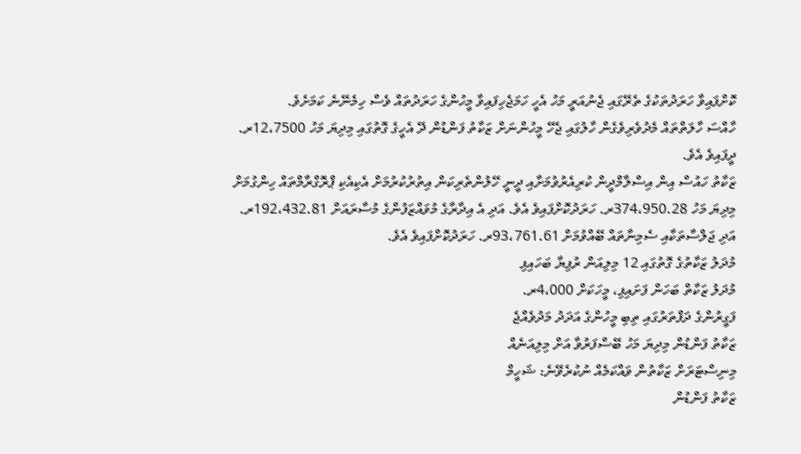ކޮށްފައިވާ ހަރަދުތަކުގެ ތެރޭގައި ޖެނުއަރީ މަހު އެހީ ހަމަޖެހިފައިވާ މީހުންގެ ހަރަދުތައް ވެސް ހިމެނޭނެ ކަމަށެވެ.
ހާއްސަ ހާލަތްތައް މެދުވެރިވެގެން ހާލުގައި ޖެހޭ މީހުންނަށް ޒަކާތު ފަންޑުން ދޭ އެހީގެ ގޮތުގައި މިދިޔަ މަހު 12،7500ރ. ދީފައިވެ އެވެ.
ޒަކާތު ހައުސް އިން އިސްލާމްދީން ކުރިއެރުވުމަށާއި ދީނީ ހޭލުންތެރިކަން އިތުރުކުރުމަށް އެކިއެކި ޕްރޮގްރާމްތައް ހިންގުމަށް މިދިޔަ މަހު 374،950.28ރ. ހަރަދުކޮށްފައިވެ އެވެ. އަދި އެ އިދާރާގެ މުވައްޒަފުންގެ މުސާރައަށް 192،432.81ރ. އަދި ޖަލްސާތަކާއި ސެމިނާތައް ބޭއްވުމަށް 93،761.61ރ. ހަރަދުކޮށްފައިވެ އެވެ.
މުދަލު ޒަކާތުގެ ގޮތުގައި 12 މިލިއަން ރުފިޔާ ބަހައިފި
މުދަލު ޒަކާތް ބަހަން ފަށައިފި، މީހަކަށް 4،000ރ.
ފަގީރުންގެ ދަފްތަރުގައި ތިބި މީހުންގެ އަދަދު މަދުވެއްޖެ
ޒަކާތު ފަންޑުން މިދިޔަ މަހު ބޭސްފަރުވާ އަށް މިލިއަނެއް
މިނިސްޓަރަށް ޒަކާތުން ވައްކަމެއް ނުކުރެވޭނެ: ޝަހީމް
ޒަކާތު ފަންޑުން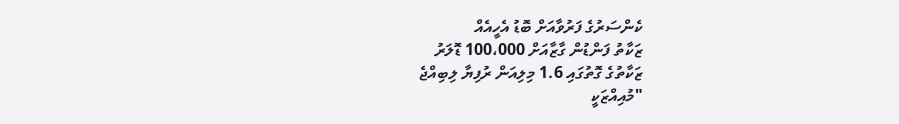ކެންސަރުގެ ފަރުވާއަށް ބޮޑު އެހީއެއް
ޒަކާތު ފަންޑުން ގާޒާއަށް 100،000 ޑޮލަރު
ޒަކާތުގެ ގޮތުގައި 1.6 މިލިއަން ރުފިޔާ ލިބިއްޖެ
"މުއިއްޒަކީ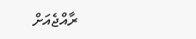ރާއްޖެއަށް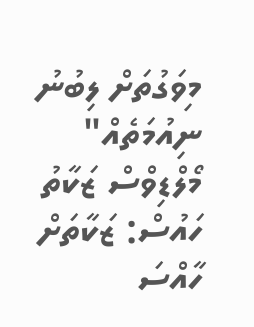މިވަގުތަށް ލިބުނު ނިއުމަތެއް"
މޯލްޑިވްސް ޒަކާތު ހައުސް: ޒަކާތަށް ހާއްސަ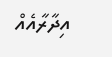އިދާރާއެއް